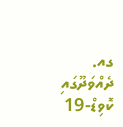ގއ. ދެއްވަދޫގައި ކޮވިޑް-19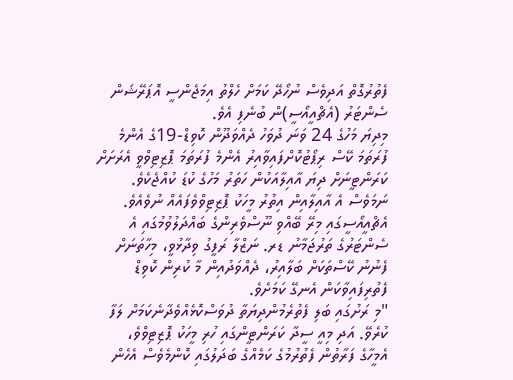ފެތުރުގޮތް އަދިވެސް ނުހޯދޭ ކަމަށް ހެލްތު އިމަޖެންސީ އޮޕަރޭޝަން ސެންޓަރު (އެޗްއީއޯސީ)ން ބުނެފި އެވެ.
މިދިޔަ މަހުގެ 24 ވަނަ ދުވަހު ދެއްވަދޫން ކޮވިޑް-19ގެ އެންމެ ފުރަތަމަ ކޭސް ރިޕޯޓުކޮށްފައިވާއިރު އެންމެ ފުރަތަމަ ޕޮޒިޓިވްވީ އެރަށަށް ކަރަންޓީނަށް ދިޔަ އާއިލާއަކުން ހަތަރު މަހުގެ ކުޑަ ކުއްޖެކެވެ. ނަމަވެސް އެ އާއިލާއިން އިތުރު މީހަކު ޕޮޒިޓިވްވެފައެއް ނުވެއެވެ.
އެޗްއީއޯސީގައި މިރޭ ބޭއްވި ނޫސްވެރިންގެ ބައްދަލުވުމުގައި އެ ސެންޓަރުގެ ތަރުޖަމާނު ޑރ. ނަޒްލާ ރަފީގު ވިދާޅުވީ، މިހާތަނަށް ފެނުނު ކޭސްތަކަށް ބަލާއިރު، ދެއްވަދުއިން މާ ކުރިން ކޮވިޑް ފެތުރިފައިވާކަން އެނގޭ ކަމަށެވެ.
"މި ރަށުގައި ބަލި ފެތުރެމުންދިޔަތާ ދުވަސްކޮޅެއްވެދާނެކަމަށް ލަފާ ކުރެވޭ. އަދި މިއީ ސީދާ ކަރަންޓީންގައި ހުރި މީހަކު ޕޮޒިޓިވްވެ، އެމީހާގެ ފަރާތުން ފެތުރުމުގެ ކަމެއްގެ ބަދަލުގައި ކޮންމެވެސް އެހެން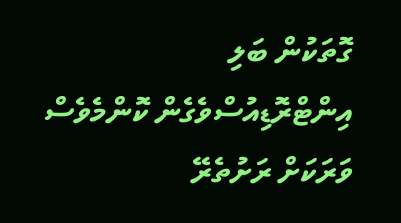ގޮތަކުން ބަލި އިންޓްރޮޑިއުސްވެގެން ކޮންމެވެސް ވަރަކަށް ރަށުތެރޭ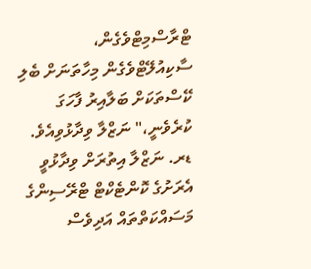ޓްރާސްމިޓްވެގެން، ސާކިއުލޭޓްވެގެން މިހާތަނަށް ބެލި ކޭސްތަކަށް ބަލާއިރު ފާހަގަ ކުރެވެނީ،" ނަޒްލާ ވިދާޅުވިއެވެ.
ޑރ. ނަޒްލާ އިތުރަށް ވިދާޅުވީ އެރަށުގެ ކޮންޓެކްޓް ޓްރޭސިންގެ މަސައްކަތްތައް އަދިވެސް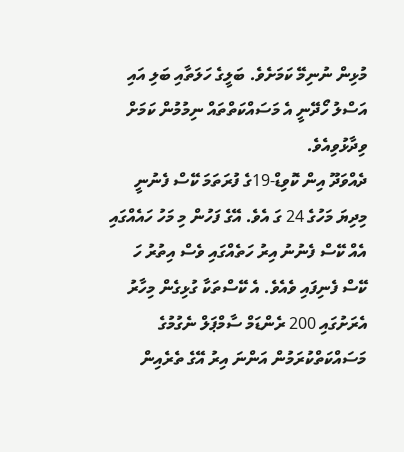މުޅިން ނުނިމޭ ކަމަށެވެ. ބަލީގެ ހަލަތާއި ބަލި އައި އަސްލު ހޯދޭނީ އެ މަސައްކަތްތައް ނިމުމުން ކަމަށް ވިދާޅުވިއެވެ.
ދެއްވަދޫ އިން ކޮވިޑް-19ގެ ފުރަތަމަ ކޭސް ފެނުނީ މިދިޔަ މަހުގެ 24 ގަ އެވެ. އޭގެ ފަހުން މި މަހު ހައެއްގައި އެއް ކޭސް ފެނުނު އިރު ހަތެއްގައި ވެސް އިތުރު ހަ ކޭސް ފެނިފައި ވެއެވެ. އެ ކޭސްތަކާ ގުޅިގެން މިހާރު އެރަށުގައި 200 ރެންޑަމް ސާމްޕަލް ނެގުމުގެ މަސައްކަތްކުރަމުން އަންނަ އިރު އޭގެ ތެރެއިން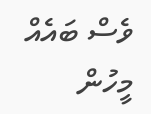ވެސް ބައެއް މީހުން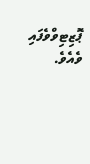ޕޮޒިޓިވްވެފައި ވެއެވެ.